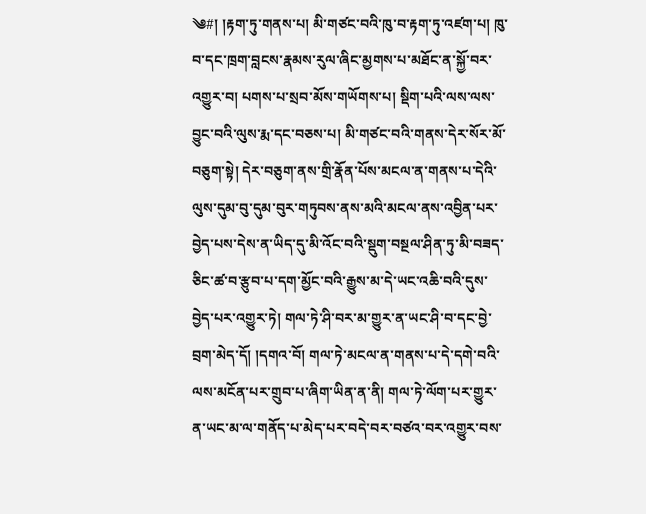༄#། །རྟག་ཏུ་གནས་པ། མི་གཙང་བའི་ཁུ་བ་རྟག་ཏུ་འཛག་པ། ཁུ་བ་དང་ཁྲག་བླངས་རྣམས་རུལ་ཞིང་མྱགས་པ་མཐོང་ན་སྐྱོ་བར་འགྱུར་བ། པགས་པ་སྲབ་མོས་གཡོགས་པ། སྡིག་པའི་ལས་ལས་བྱུང་བའི་ལུས་རྨ་དང་བཅས་པ། མི་གཙང་བའི་གནས་དེར་སོར་མོ་བཅུག་སྟེ། དེར་བཅུག་ནས་གྲི་རྣོན་པོས་མངལ་ན་གནས་པ་དེའི་ལུས་དུམ་བུ་དུམ་བུར་གཏུབས་ནས་མའི་མངལ་ནས་འབྱིན་པར་བྱེད་པས་དེས་ན་ཡིད་དུ་མི་འོང་བའི་སྡུག་བསྔལ་ཤིན་ཏུ་མི་བཟད་ཅིང་ཚ་བ་རྩུབ་པ་དག་མྱོང་བའི་རྒྱུས་མ་དེ་ཡང་འཆི་བའི་དུས་བྱེད་པར་འགྱུར་ཏེ། གལ་ཏེ་ཤི་བར་མ་གྱུར་ན་ཡང་ཤི་བ་དང་བྱེ་བྲག་མེད་དོ། །དགའ་བོ། གལ་ཏེ་མངལ་ན་གནས་པ་དེ་དགེ་བའི་ལས་མངོན་པར་གྲུབ་པ་ཞིག་ཡིན་ན་ནི། གལ་ཏེ་ལོག་པར་གྱུར་ན་ཡང་མ་ལ་གནོད་པ་མེད་པར་བདེ་བར་བཙའ་བར་འགྱུར་བས་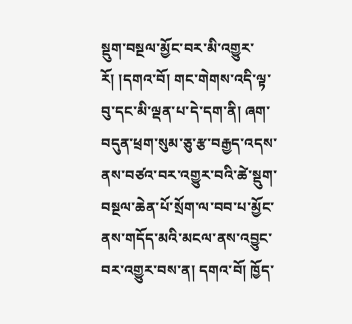སྡུག་བསྔལ་མྱོང་བར་མི་འགྱུར་རོ། །དགའ་བོ། གང་གེགས་འདི་ལྟ་བུ་དང་མི་ལྡན་པ་དེ་དག་ནི། ཞག་བདུན་ཕྲག་སུམ་ཅུ་རྩ་བརྒྱད་འདས་ནས་བཙའ་བར་འགྱུར་བའི་ཚེ་སྡུག་བསྔལ་ཆེན་པོ་སྲོག་ལ་བབ་པ་མྱོང་ནས་གདོད་མའི་མངལ་ནས་འབྱུང་བར་འགྱུར་བས་ན། དགའ་བོ། ཁྱོད་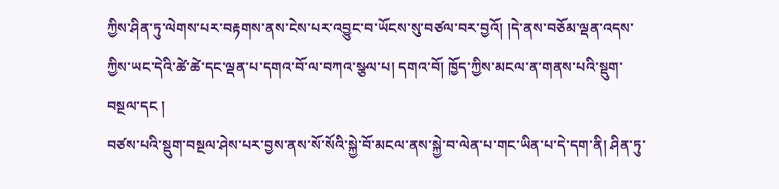ཀྱིས་ཤིན་ཏུ་ལེགས་པར་བརྟགས་ནས་ངེས་པར་འབྱུང་བ་ཡོངས་སུ་བཙལ་བར་བྱའོ། །དེ་ནས་བཅོམ་ལྡན་འདས་ཀྱིས་ཡང་དེའི་ཚེ་ཚེ་དང་ལྡན་པ་དགའ་བོ་ལ་བཀའ་སྩལ་པ། དགའ་བོ། ཁྱོད་ཀྱིས་མངལ་ན་གནས་པའི་སྡུག་བསྔལ་དང །
བཙས་པའི་སྡུག་བསྔལ་ཤེས་པར་བྱས་ནས་སོ་སོའི་སྐྱེ་བོ་མངལ་ནས་སྐྱེ་བ་ལེན་པ་གང་ཡིན་པ་དེ་དག་ནི། ཤིན་ཏུ་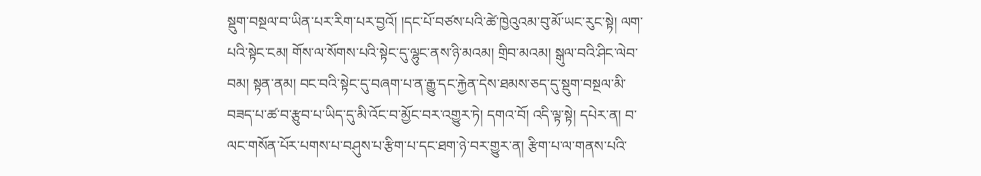སྡུག་བསྔལ་བ་ཡིན་པར་རིག་པར་བྱའོ། །དང་པོ་བཙས་པའི་ཚེ་ཁྱེའུའམ་བུ་མོ་ཡང་རུང་སྟེ། ལག་པའི་སྟེང་ངམ། གོས་ལ་སོགས་པའི་སྟེང་དུ་ལྷུང་ནས་ཉི་མའམ། གྲིབ་མའམ། སྒུལ་བའི་ཤིང་ལེབ་བམ། སྟན་ནམ། བང་བའི་སྟེང་དུ་བཞག་པ་ན་རྒྱུ་དང་རྐྱེན་དེས་ཐམས་ཅད་དུ་སྡུག་བསྔལ་མི་བཟད་པ་ཚ་བ་རྩུབ་པ་ཡིད་དུ་མི་འོང་བ་མྱོང་བར་འགྱུར་ཏེ། དགའ་བོ། འདི་ལྟ་སྟེ། དཔེར་ན། བ་ལང་གསོན་པོར་པགས་པ་བཤུས་པ་རྩིག་པ་དང་ཐག་ཉེ་བར་གྱུར་ན། རྩིག་པ་ལ་གནས་པའི་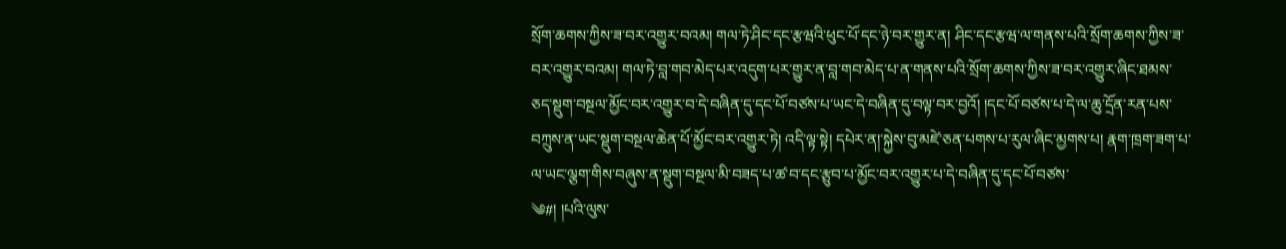སྲོག་ཆགས་ཀྱིས་ཟ་བར་འགྱུར་བའམ། གལ་ཏེ་ཤིང་དང་རྩཝའི་ཕུང་པོ་དང་ཉེ་བར་གྱུར་ན། ཤིང་དང་རྩཝ་ལ་གནས་པའི་སྲོག་ཆགས་ཀྱིས་ཟ་བར་འགྱུར་བའམ། གལ་ཏེ་བླ་གབ་མེད་པར་འདུག་པར་གྱུར་ན་བླ་གབ་མེད་པ་ན་གནས་པའི་སྲོག་ཆགས་ཀྱིས་ཟ་བར་འགྱུར་ཞིང་ཐམས་ཅད་སྡུག་བསྔལ་མྱོང་བར་འགྱུར་བ་དེ་བཞིན་དུ་དང་པོ་བཙས་པ་ཡང་དེ་བཞིན་དུ་བལྟ་བར་བྱའོ། །དང་པོ་བཙས་པ་དེ་ལ་ཆུ་དྲོན་རན་པས་བཀྲུས་ན་ཡང་སྡུག་བསྔལ་ཆེན་པོ་མྱོང་བར་འགྱུར་ཏེ། འདི་ལྟ་སྟེ། དཔེར་ན།་སྐྱེས་བུ་མཛེ་ཅན་པགས་པ་རུལ་ཞིང་མྱགས་པ། རྣག་ཁྲག་ཟག་པ་ལ་ཡང་ལྕག་གིས་བཞུས་ན་སྡུག་བསྔལ་མི་བཟད་པ་ཚ་བ་དང་རྩུབ་པ་མྱོང་བར་འགྱུར་པ་དེ་བཞིན་དུ་དང་པོ་བཙས་
༄#། །པའི་ལུས་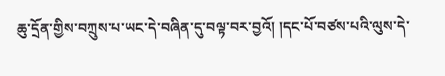ཆུ་དྲོན་གྱིས་བཀྲུས་པ་ཡང་དེ་བཞིན་དུ་བལྟ་བར་བྱའོ། །དང་པོ་བཙས་པའི་ལུས་དེ་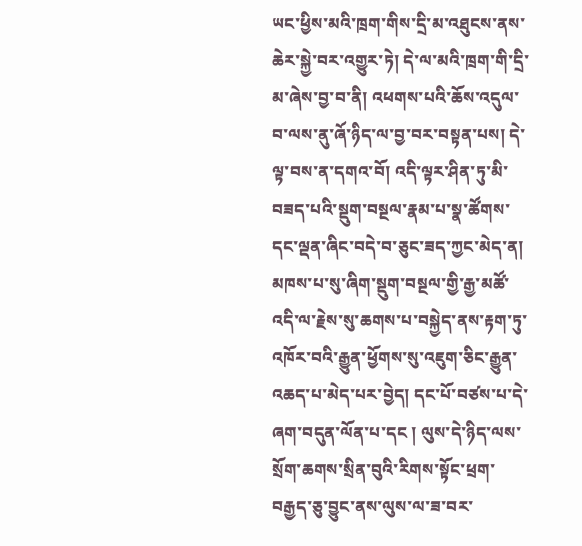ཡང་ཕྱིས་མའི་ཁྲག་གིས་དྲི་མ་འཐུངས་ནས་ཆེར་སྐྱེ་བར་འགྱུར་ཏེ། དེ་ལ་མའི་ཁྲག་གི་དྲི་མ་ཞེས་བྱ་བ་ནི། འཕགས་པའི་ཆོས་འདུལ་བ་ལས་ནུ་ཞོ་ཉིད་ལ་བྱ་བར་བསྟན་པས། དེ་ལྟ་བས་ན་དགའ་བོ། འདི་ལྟར་ཤིན་ཏུ་མི་བཟད་པའི་སྡུག་བསྔལ་རྣམ་པ་སྣ་ཚོགས་དང་ལྡན་ཞིང་བདེ་བ་ཅུང་ཟད་ཀྱང་མེད་ན། མཁས་པ་སུ་ཞིག་སྡུག་བསྔལ་གྱི་རྒྱ་མཚོ་འདི་ལ་རྗེས་སུ་ཆགས་པ་བསྐྱེད་ནས་རྟག་ཏུ་འཁོར་བའི་རྒྱུན་ཕྱོགས་སུ་འཇུག་ཅིང་རྒྱུན་འཆད་པ་མེད་པར་བྱེད། དང་པོ་བཙས་པ་དེ་ཞག་བདུན་ལོན་པ་དང ། ལུས་དེ་ཉིད་ལས་སྲོག་ཆགས་སྲིན་བུའི་རིགས་སྟོང་ཕྲག་བརྒྱད་ཅུ་བྱུང་ནས་ལུས་ལ་ཟ་བར་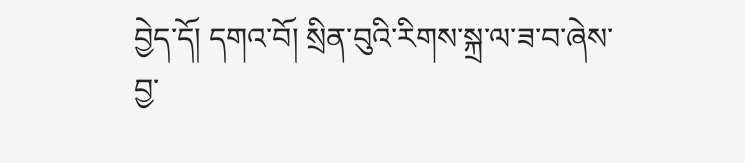བྱེད་དོ། དགའ་བོ། སྲིན་བུའི་རིགས་སྐྲ་ལ་ཟ་བ་ཞེས་བྱ་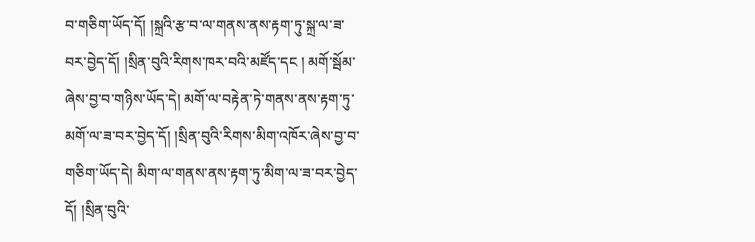བ་གཅིག་ཡོད་དོ། །སྐྲའི་རྩ་བ་ལ་གནས་ནས་རྟག་ཏུ་སྐྲ་ལ་ཟ་བར་བྱེད་དོ། །སྲིན་བུའི་རིགས་ཁར་བའི་མཛོད་དང ། མགོ་སྦོམ་ཞེས་བྱ་བ་གཉིས་ཡོད་དེ། མགོ་ལ་བརྟེན་ཏེ་གནས་ནས་རྟག་ཏུ་མགོ་ལ་ཟ་བར་བྱེད་དོ། །སྲིན་བུའི་རིགས་མིག་འཁོར་ཞེས་བྱ་བ་གཅིག་ཡོད་དེ། མིག་ལ་གནས་ནས་རྟག་ཏུ་མིག་ལ་ཟ་བར་བྱེད་དོ། །སྲིན་བུའི་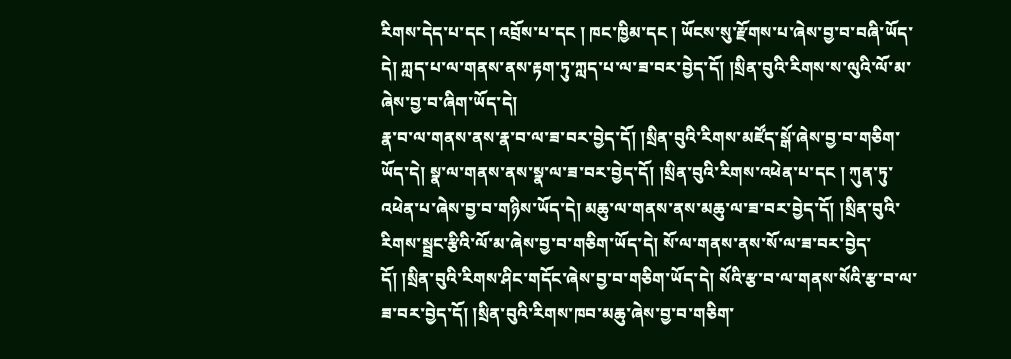རིགས་དེད་པ་དང ། འབྲོས་པ་དང ། ཁང་ཁྱིམ་དང ། ཡོངས་སུ་རྫོགས་པ་ཞེས་བྱ་བ་བཞི་ཡོད་དེ། ཀླད་པ་ལ་གནས་ནས་རྟག་ཏུ་ཀླད་པ་ལ་ཟ་བར་བྱེད་དོ། །སྲིན་བུའི་རིགས་ས་ལུའི་ལོ་མ་ཞེས་བྱ་བ་ཞིག་ཡོད་དེ།
རྣ་བ་ལ་གནས་ནས་རྣ་བ་ལ་ཟ་བར་བྱེད་དོ། །སྲིན་བུའི་རིགས་མཛོད་སྒོ་ཞེས་བྱ་བ་གཅིག་ཡོད་དེ། སྣ་ལ་གནས་ནས་སྣ་ལ་ཟ་བར་བྱེད་དོ། །སྲིན་བུའི་རིགས་འཕེན་པ་དང ། ཀུན་ཏུ་འཕེན་པ་ཞེས་བྱ་བ་གཉིས་ཡོད་དེ། མཆུ་ལ་གནས་ནས་མཆུ་ལ་ཟ་བར་བྱེད་དོ། །སྲིན་བུའི་རིགས་སྦྲང་རྩིའི་ལོ་མ་ཞེས་བྱ་བ་གཅིག་ཡོད་དེ། སོ་ལ་གནས་ནས་སོ་ལ་ཟ་བར་བྱེད་དོ། །སྲིན་བུའི་རིགས་ཤིང་གདོང་ཞེས་བྱ་བ་གཅིག་ཡོད་དེ། སོའི་རྩ་བ་ལ་གནས་སོའི་རྩ་བ་ལ་ཟ་བར་བྱེད་དོ། །སྲིན་བུའི་རིགས་ཁབ་མཆུ་ཞེས་བྱ་བ་གཅིག་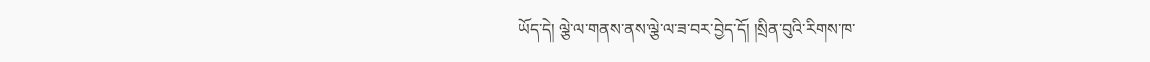ཡོད་དེ། ལྕེ་ལ་གནས་ནས་ལྕེ་ལ་ཟ་བར་བྱེད་དོ། །སྲིན་བུའི་རིགས་ཁ་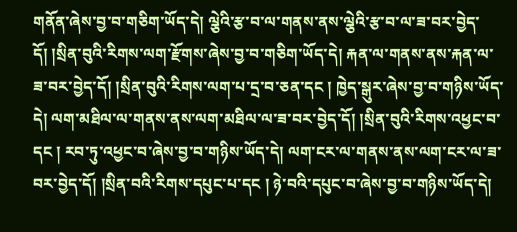གནོན་ཞེས་བྱ་བ་གཅིག་ཡོད་དེ། ལྕེའི་རྩ་བ་ལ་གནས་ནས་ལྕེའི་རྩ་བ་ལ་ཟ་བར་བྱེད་དོ། །སྲིན་བུའི་རིགས་ལག་རྫོགས་ཞེས་བྱ་བ་གཅིག་ཡོད་དེ། རྐན་ལ་གནས་ནས་རྐན་ལ་ཟ་བར་བྱེད་དོ། །སྲིན་བུའི་རིགས་ལག་པ་དྲ་བ་ཅན་དང ། ཁྱེད་སྒུར་ཞེས་བྱ་བ་གཉིས་ཡོད་དེ། ལག་མཐིལ་ལ་གནས་ནས་ལག་མཐིལ་ལ་ཟ་བར་བྱེད་དོ། །སྲིན་བུའི་རིགས་འཕྱང་བ་དང ། རབ་ཏུ་འཕྱང་བ་ཞེས་བྱ་བ་གཉིས་ཡོད་དེ། ལག་ངར་ལ་གནས་ནས་ལག་ངར་ལ་ཟ་བར་བྱེད་དོ། །སྲིན་བའི་རིགས་དཔུང་པ་དང ། ཉེ་བའི་དཔུང་བ་ཞེས་བྱ་བ་གཉིས་ཡོད་དེ།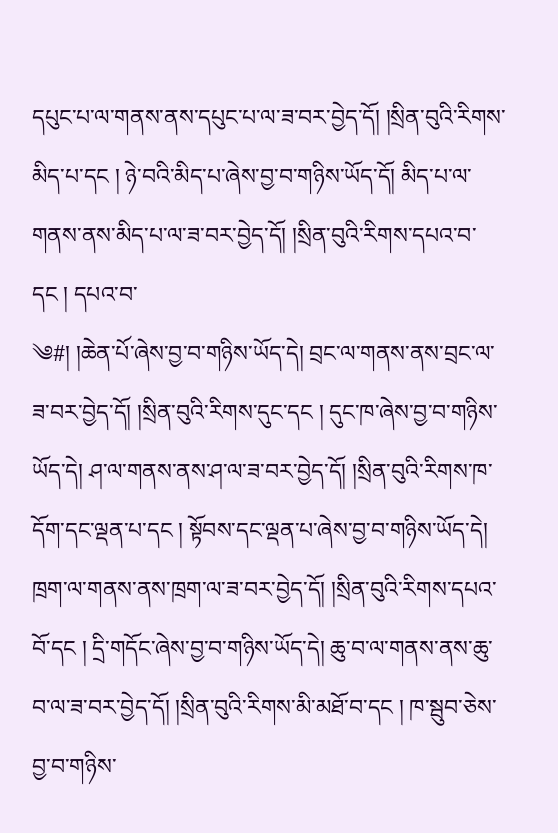དཔུང་པ་ལ་གནས་ནས་དཔུང་པ་ལ་ཟ་བར་བྱེད་དོ། །སྲིན་བུའི་རིགས་མིད་པ་དང ། ཉེ་བའི་མིད་པ་ཞེས་བྱ་བ་གཉིས་ཡོད་དོ། མིད་པ་ལ་གནས་ནས་མིད་པ་ལ་ཟ་བར་བྱེད་དོ། །སྲིན་བུའི་རིགས་དཔའ་བ་དང ། དཔའ་བ་
༄#། །ཆེན་པོ་ཞེས་བྱ་བ་གཉིས་ཡོད་དེ། བྲང་ལ་གནས་ནས་བྲང་ལ་ཟ་བར་བྱེད་དོ། །སྲིན་བུའི་རིགས་དུང་དང ། དུང་ཁ་ཞེས་བྱ་བ་གཉིས་ཡོད་དེ། ཤ་ལ་གནས་ནས་ཤ་ལ་ཟ་བར་བྱེད་དོ། །སྲིན་བུའི་རིགས་ཁ་དོག་དང་ལྡན་པ་དང ། སྟོབས་དང་ལྡན་པ་ཞེས་བྱ་བ་གཉིས་ཡོད་དེ། ཁྲག་ལ་གནས་ནས་ཁྲག་ལ་ཟ་བར་བྱེད་དོ། །སྲིན་བུའི་རིགས་དཔའ་བོ་དང ། དྲི་གདོང་ཞེས་བྱ་བ་གཉིས་ཡོད་དེ། ཆུ་བ་ལ་གནས་ནས་ཆུ་བ་ལ་ཟ་བར་བྱེད་དོ། །སྲིན་བུའི་རིགས་མི་མཐོ་བ་དང ། ཁ་སྦུབ་ཅེས་བྱ་བ་གཉིས་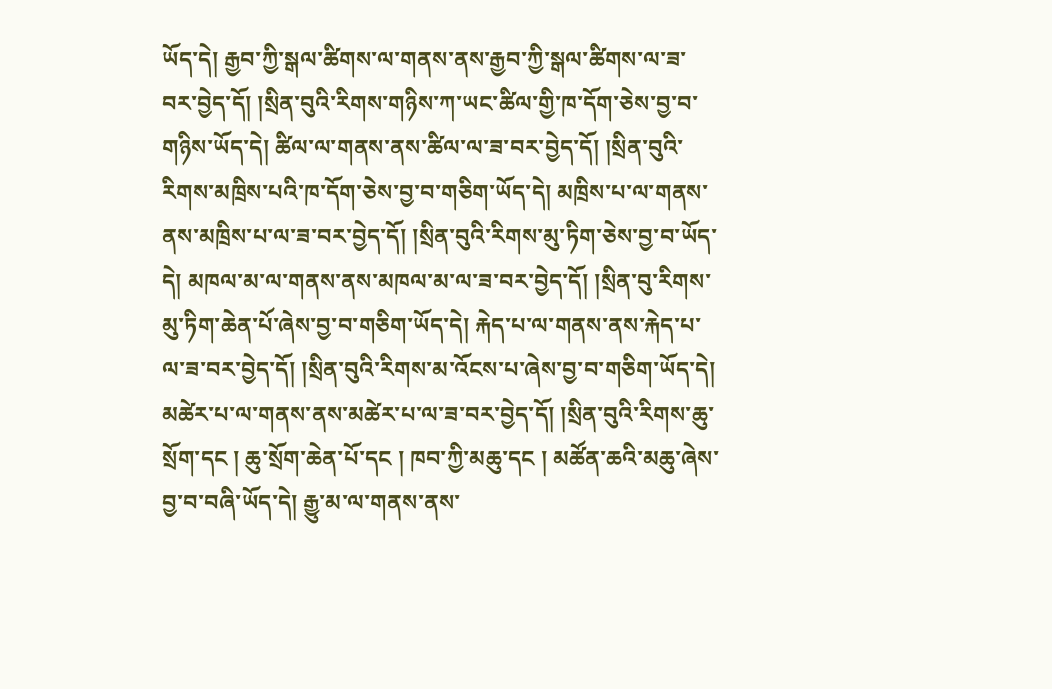ཡོད་དེ། རྒྱབ་ཀྱི་སྒལ་ཚིགས་ལ་གནས་ནས་རྒྱབ་ཀྱི་སྒལ་ཚིགས་ལ་ཟ་བར་བྱེད་དོ། །སྲིན་བུའི་རིགས་གཉིས་ཀ་ཡང་ཚིལ་གྱི་ཁ་དོག་ཅེས་བྱ་བ་གཉིས་ཡོད་དེ། ཚིལ་ལ་གནས་ནས་ཚིལ་ལ་ཟ་བར་བྱེད་དོ། །སྲིན་བུའི་རིགས་མཁྲིས་པའི་ཁ་དོག་ཅེས་བྱ་བ་གཅིག་ཡོད་དེ། མཁྲིས་པ་ལ་གནས་ནས་མཁྲིས་པ་ལ་ཟ་བར་བྱེད་དོ། །སྲིན་བུའི་རིགས་མུ་ཏིག་ཅེས་བྱ་བ་ཡོད་དེ། མཁལ་མ་ལ་གནས་ནས་མཁལ་མ་ལ་ཟ་བར་བྱེད་དོ། །སྲིན་བུ་རིགས་མུ་ཏིག་ཆེན་པོ་ཞེས་བྱ་བ་གཅིག་ཡོད་དེ། རྐེད་པ་ལ་གནས་ནས་རྐེད་པ་ལ་ཟ་བར་བྱེད་དོ། །སྲིན་བུའི་རིགས་མ་འོངས་པ་ཞེས་བྱ་བ་གཅིག་ཡོད་དེ། མཚེར་པ་ལ་གནས་ནས་མཚེར་པ་ལ་ཟ་བར་བྱེད་དོ། །སྲིན་བུའི་རིགས་ཆུ་སྲོག་དང ། ཆུ་སྲོག་ཆེན་པོ་དང ། ཁབ་ཀྱི་མཆུ་དང ། མཚོན་ཆའི་མཆུ་ཞེས་བྱ་བ་བཞི་ཡོད་དེ། རྒྱུ་མ་ལ་གནས་ནས་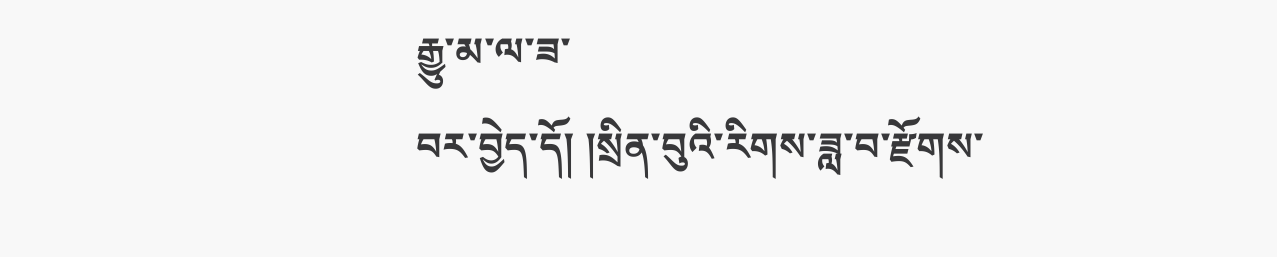རྒྱུ་མ་ལ་ཟ་
བར་བྱེད་དོ། །སྲིན་བུའི་རིགས་ཟླ་བ་རྫོགས་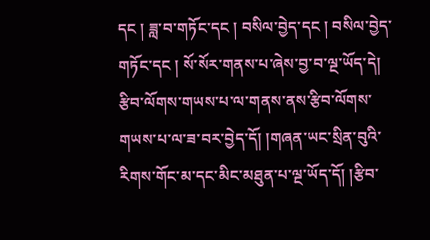དང ། ཟླ་བ་གཏོང་དང ། བསིལ་བྱེད་དང ། བསིལ་བྱེད་གཏོང་དང ། སོ་སོར་གནས་པ་ཞེས་བྱ་བ་ལྔ་ཡོད་དེ། རྩིབ་ལོགས་གཡས་པ་ལ་གནས་ནས་རྩིབ་ལོགས་གཡས་པ་ལ་ཟ་བར་བྱེད་དོ། །གཞན་ཡང་སྲིན་བུའི་རིགས་གོང་མ་དང་མིང་མཐུན་པ་ལྔ་ཡོད་དོ། །རྩིབ་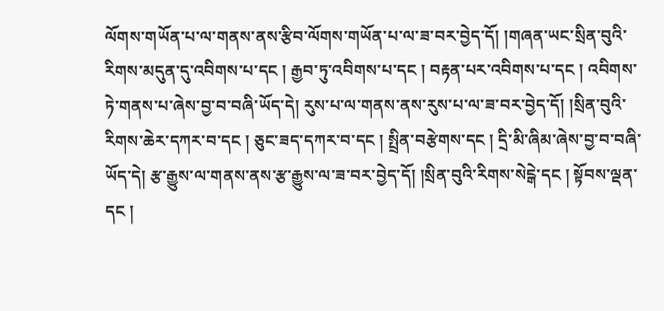ལོགས་གཡོན་པ་ལ་གནས་ནས་རྩིབ་ལོགས་གཡོན་པ་ལ་ཟ་བར་བྱེད་དོ། །གཞན་ཡང་སྲིན་བུའི་རིགས་མདུན་དུ་འབིགས་པ་དང ། རྒྱབ་ཏུ་འབིགས་པ་དང ། བརྟན་པར་འབིགས་པ་དང ། འབིགས་ཏེ་གནས་པ་ཞེས་བྱ་བ་བཞི་ཡོད་དེ། རུས་པ་ལ་གནས་ནས་རུས་པ་ལ་ཟ་བར་བྱེད་དོ། །སྲིན་བུའི་རིགས་ཆེར་དཀར་བ་དང ། ཅུང་ཟད་དཀར་བ་དང ། སྤྲིན་བརྩེགས་དང ། དྲི་མི་ཞིམ་ཞེས་བྱ་བ་བཞི་ཡོད་དེ། རྩ་རྒྱུས་ལ་གནས་ནས་རྩ་རྒྱུས་ལ་ཟ་བར་བྱེད་དོ། །སྲིན་བུའི་རིགས་སེངྒེ་དང ། སྟོབས་ལྡན་དང །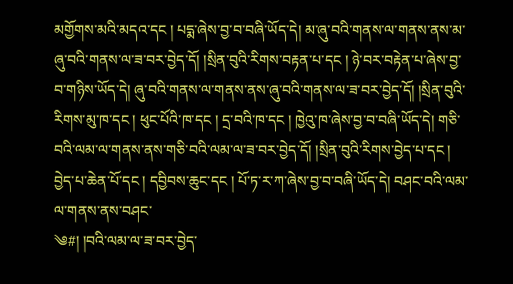མགྱོགས་མའི་མདའ་དང ། པདྨ་ཞེས་བྱ་བ་བཞི་ཡོད་དེ། མ་ཞུ་བའི་གནས་ལ་གནས་ནས་མ་ཞུ་བའི་གནས་ལ་ཟ་བར་བྱེད་དོ། །སྲིན་བུའི་རིགས་བརྟན་པ་དང ། ཉེ་བར་བརྟེན་པ་ཞེས་བྱ་བ་གཉིས་ཡོད་དེ། ཞུ་བའི་གནས་ལ་གནས་ནས་ཞུ་བའི་གནས་ལ་ཟ་བར་བྱེད་དོ། །སྲིན་བུའི་རིགས་མུ་ཁ་དང ། ཕུང་པོའི་ཁ་དང ། དྲ་བའི་ཁ་དང ། ཁྱེའུ་ཁ་ཞེས་བྱ་བ་བཞི་ཡོད་དེ། གཅི་བའི་ལམ་ལ་གནས་ནས་གཅི་བའི་ལམ་ལ་ཟ་བར་བྱེད་དོ། །སྲིན་བུའི་རིགས་བྱེད་པ་དང ། བྱེད་པ་ཆེན་པོ་དང ། དབྱིབས་ཆུང་དང ། པོ་ཏ་ར་ཀ་ཞེས་བྱ་བ་བཞི་ཡོད་དེ། བཤང་བའི་ལམ་ལ་གནས་ནས་བཤང་
༄#། །བའི་ལམ་ལ་ཟ་བར་བྱེད་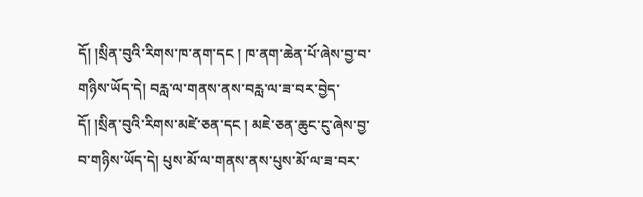དོ། །སྲིན་བུའི་རིགས་ཁ་ནག་དང ། ཁ་ནག་ཆེན་པོ་ཞེས་བྱ་བ་གཉིས་ཡོད་དེ། བརླ་ལ་གནས་ནས་བརླ་ལ་ཟ་བར་བྱེད་དོ། །སྲིན་བུའི་རིགས་མཛེ་ཅན་དང ། མཇེ་ཅན་ཆུང་ངུ་ཞེས་བྱ་བ་གཉིས་ཡོད་དེ། པུས་མོ་ལ་གནས་ནས་པུས་མོ་ལ་ཟ་བར་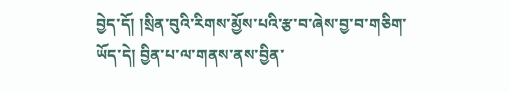བྱེད་དོ། །སྲིན་བུའི་རིགས་མྱོས་པའི་རྩ་བ་ཞེས་བྱ་བ་གཅིག་ཡོད་དེ། བྱིན་པ་ལ་གནས་ནས་བྱིན་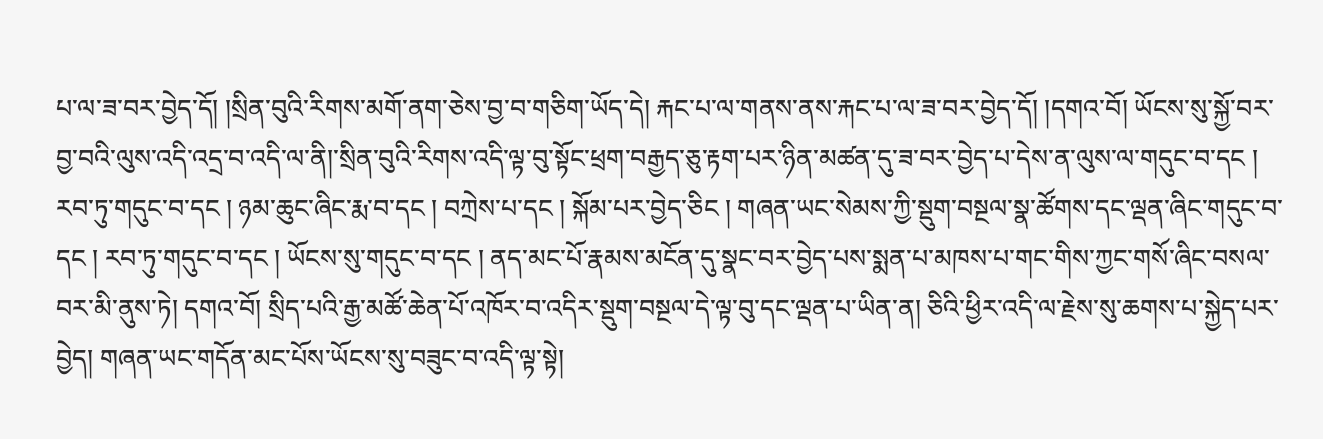པ་ལ་ཟ་བར་བྱེད་དོ། །སྲིན་བུའི་རིགས་མགོ་ནག་ཅེས་བྱ་བ་གཅིག་ཡོད་དེ། རྐང་པ་ལ་གནས་ནས་རྐང་པ་ལ་ཟ་བར་བྱེད་དོ། །དགའ་བོ། ཡོངས་སུ་སྐྱོ་བར་བྱ་བའི་ལུས་འདི་འདྲ་བ་འདི་ལ་ནི།་སྲིན་བུའི་རིགས་འདི་ལྟ་བུ་སྟོང་ཕྲག་བརྒྱད་ཅུ་རྟག་པར་ཉིན་མཚན་དུ་ཟ་བར་བྱེད་པ་དེས་ན་ལུས་ལ་གདུང་བ་དང ། རབ་ཏུ་གདུང་བ་དང ། ཉམ་ཆུང་ཞིང་རྨ་བ་དང ། བཀྲེས་པ་དང ། སྐོམ་པར་བྱེད་ཅིང ། གཞན་ཡང་སེམས་ཀྱི་སྡུག་བསྔལ་སྣ་ཚོགས་དང་ལྡན་ཞིང་གདུང་བ་དང ། རབ་ཏུ་གདུང་བ་དང ། ཡོངས་སུ་གདུང་བ་དང ། ནད་མང་པོ་རྣམས་མངོན་དུ་སྣང་བར་བྱེད་པས་སྨན་པ་མཁས་པ་གང་གིས་ཀྱང་གསོ་ཞིང་བསལ་བར་མི་ནུས་ཏེ། དགའ་བོ། སྲིད་པའི་རྒྱ་མཚོ་ཆེན་པོ་འཁོར་བ་འདིར་སྡུག་བསྔལ་དེ་ལྟ་བུ་དང་ལྡན་པ་ཡིན་ན། ཅིའི་ཕྱིར་འདི་ལ་རྗེས་སུ་ཆགས་པ་སྐྱེད་པར་བྱེད། གཞན་ཡང་གདོན་མང་པོས་ཡོངས་སུ་བཟུང་བ་འདི་ལྟ་སྟེ།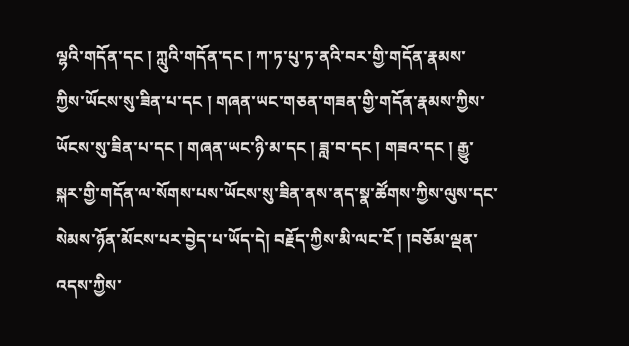ལྷའི་གདོན་དང ། ཀླུའི་གདོན་དང ། ཀ་ཏ་པུ་ཏ་ནའི་བར་གྱི་གདོན་རྣམས་
ཀྱིས་ཡོངས་སུ་ཟིན་པ་དང ། གཞན་ཡང་གཅན་གཟན་གྱི་གདོན་རྣམས་ཀྱིས་ཡོངས་སུ་ཟིན་པ་དང ། གཞན་ཡང་ཉི་མ་དང ། ཟླ་བ་དང ། གཟའ་དང ། རྒྱུ་སྐར་གྱི་གདོན་ལ་སོགས་པས་ཡོངས་སུ་ཟིན་ནས་ནད་སྣ་ཚོགས་ཀྱིས་ལུས་དང་སེམས་ཉོན་མོངས་པར་བྱེད་པ་ཡོད་དེ། བརྗོད་ཀྱིས་མི་ལང་ངོ ། །བཅོམ་ལྡན་འདས་ཀྱིས་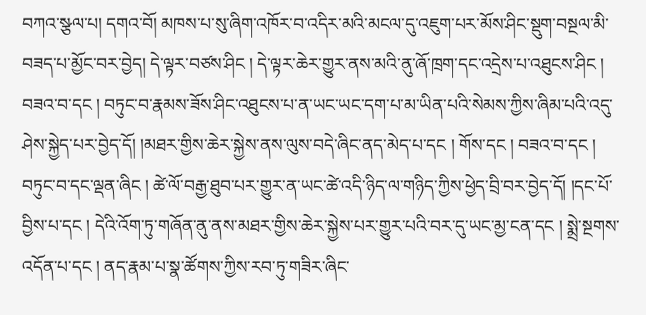བཀའ་སྩལ་པ། དགའ་བོ། མཁས་པ་སུ་ཞིག་འཁོར་བ་འདིར་མའི་མངལ་དུ་འཇུག་པར་མོས་ཤིང་སྡུག་བསྔལ་མི་བཟད་པ་མྱོང་བར་བྱེད། དེ་ལྟར་བཙས་ཤིང ། དེ་ལྟར་ཆེར་གྱུར་ནས་མའི་ནུ་ཞོ་ཁྲག་དང་འདྲེས་པ་འཐུངས་ཤིང ། བཟའ་བ་དང ། བཏུང་བ་རྣམས་ཟོས་ཤིང་འཐུངས་པ་ན་ཡང་ཡང་དག་པ་མ་ཡིན་པའི་སེམས་ཀྱིས་ཞིམ་པའི་འདུ་ཤེས་སྐྱེད་པར་བྱེད་དོ། །མཐར་གྱིས་ཆེར་སྐྱེས་ནས་ལུས་བདེ་ཞིང་ནད་མེད་པ་དང ། གོས་དང ། བཟའ་བ་དང ། བཏུང་བ་དང་ལྡན་ཞིང ། ཚེ་ལོ་བརྒྱ་ཐུབ་པར་གྱུར་ན་ཡང་ཚེ་འདི་ཉིད་ལ་གཉིད་ཀྱིས་ཕྱེད་བྲི་བར་བྱེད་དོ། །དང་པོ་བྱིས་པ་དང ། དེའི་འོག་ཏུ་གཞོན་ནུ་ནས་མཐར་གྱིས་ཆེར་སྐྱེས་པར་གྱུར་པའི་བར་དུ་ཡང་མྱ་ངན་དང ། སྨྲེ་སྔགས་འདོན་པ་དང ། ནད་རྣམ་པ་སྣ་ཚོགས་ཀྱིས་རབ་ཏུ་གཟིར་ཞིང་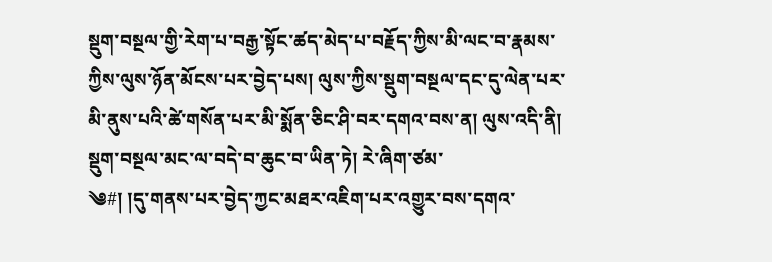སྡུག་བསྔལ་གྱི་རེག་པ་བརྒྱ་སྟོང་ཚད་མེད་པ་བརྗོད་ཀྱིས་མི་ལང་བ་རྣམས་ཀྱིས་ལུས་ཉོན་མོངས་པར་བྱེད་པས། ལུས་ཀྱིས་སྡུག་བསྔལ་དང་དུ་ལེན་པར་མི་ནུས་པའི་ཚེ་གསོན་པར་མི་སྨོན་ཅིང་ཤི་བར་དགའ་བས་ན། ལུས་འདི་ནི། སྡུག་བསྔལ་མང་ལ་བདེ་བ་ཆུང་བ་ཡིན་ཏེ། རེ་ཞིག་ཙམ་
༄#། །དུ་གནས་པར་བྱེད་ཀྱང་མཐར་འཇིག་པར་འགྱུར་བས་དགའ་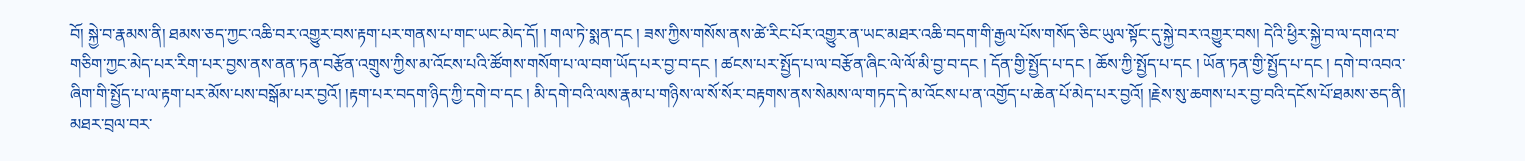བོ། སྐྱེ་བ་རྣམས་ནི། ཐམས་ཅད་ཀྱང་འཆི་བར་འགྱུར་བས་རྟག་པར་གནས་པ་གང་ཡང་མེད་དོ། ། གལ་ཏེ་སྨན་དང ། ཟས་ཀྱིས་གསོས་ནས་ཚེ་རིང་པོར་འགྱུར་ན་ཡང་མཐར་འཆི་བདག་གི་རྒྱལ་པོས་གསོད་ཅིང་ཡུལ་སྟོང་དུ་སྐྱེ་བར་འགྱུར་བས། དེའི་ཕྱིར་སྐྱེ་བ་ལ་དགའ་བ་གཅིག་ཀྱང་མེད་པར་རིག་པར་བྱས་ནས་ནན་ཏན་བརྩོན་འགྲུས་ཀྱིས་མ་འོངས་པའི་ཚོགས་གསོག་པ་ལ་བག་ཡོད་པར་བྱ་བ་དང ། ཚངས་པར་སྤྱོད་པ་ལ་བརྩོན་ཞིང་ལེ་ལོ་མི་བྱ་བ་དང ། དོན་གྱི་སྤྱོད་པ་དང ། ཆོས་ཀྱི་སྤྱོད་པ་དང ། ཡོན་ཏན་གྱི་སྤྱོད་པ་དང ། དགེ་བ་འབའ་ཞིག་གི་སྤྱོད་པ་ལ་རྟག་པར་མོས་པས་བསྒོམ་པར་བྱའོ། །རྟག་པར་བདག་ཉིད་ཀྱི་དགེ་བ་དང ། མི་དགེ་བའི་ལས་རྣམ་པ་གཉིས་ལ་སོ་སོར་བརྟགས་ནས་སེམས་ལ་གཏད་དེ་མ་འོངས་པ་ན་འགྱོད་པ་ཆེན་པོ་མེད་པར་བྱའོ། །རྗེས་སུ་ཆགས་པར་བྱ་བའི་དངོས་པོ་ཐམས་ཅད་ནི། མཐར་བྲལ་བར་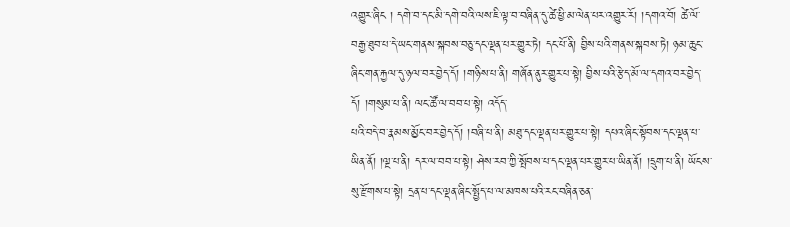འགྱུར་ཞིང ། དགེ་བ་དང་མི་དགེ་བའི་ལས་ཇི་ལྟ་བ་བཞིན་དུ་ཚེ་ཕྱི་མ་ལེན་པར་འགྱུར་རོ། །དགའ་བོ། ཚེ་ལོ་བརྒྱ་ཐུབ་པ་དེ་ཡང་གནས་སྐབས་བཅུ་དང་ལྡན་པར་གྱུར་ཏེ། དང་པོ་ནི། བྱིས་པའི་གནས་སྐབས་ཏེ། ཉམ་ཆུང་ཞིང་གན་རྐྱལ་དུ་ཉལ་བར་བྱེད་དོ། །གཉིས་པ་ནི། གཞོན་ནུར་གྱུར་པ་སྟེ། བྱིས་པའི་རྩེད་མོ་ལ་དགའ་བར་བྱེད་དོ། །གསུམ་པ་ནི། ལང་ཚོ་ལ་བབ་པ་སྟེ། འདོད་
པའི་བདེ་བ་རྣམས་མྱོང་བར་བྱེད་དོ། །བཞི་པ་ནི། མཐུ་དང་ལྡན་པར་གྱུར་པ་སྟེ། དཔའ་ཞིང་སྟོབས་དང་ལྡན་པ་ཡིན་ནོ། །ལྔ་པ་ནི། དར་ལ་བབ་པ་སྟེ། ཤེས་རབ་ཀྱི་སྤོབས་པ་དང་ལྡན་པར་གྱུར་པ་ཡིན་ནོ། །དྲུག་པ་ནི། ཡོངས་སུ་རྫོགས་པ་སྟེ། དྲན་པ་དང་ལྡན་ཞིང་སྤྱོད་པ་ལ་མཁས་པའི་རང་བཞིན་ཅན་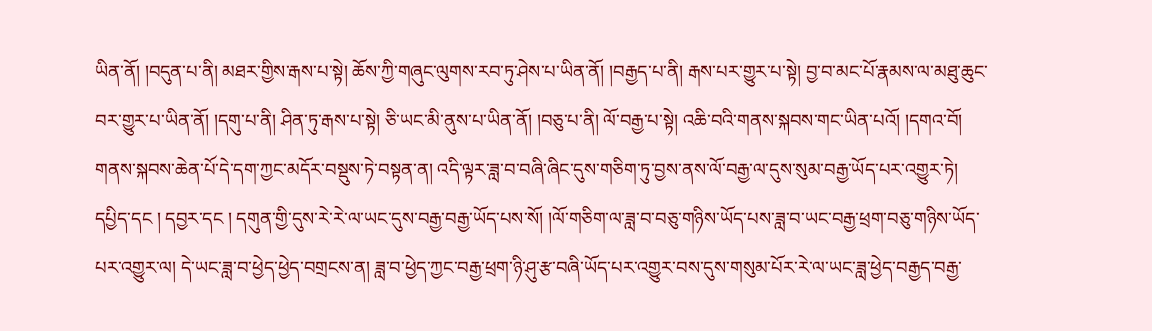ཡིན་ནོ། །བདུན་པ་ནི། མཐར་གྱིས་རྒས་པ་སྟེ། ཆོས་ཀྱི་གཞུང་ལུགས་རབ་ཏུ་ཤེས་པ་ཡིན་ནོ། །བརྒྱད་པ་ནི། རྒས་པར་གྱུར་པ་སྟེ། བྱ་བ་མང་པོ་རྣམས་ལ་མཐུ་ཆུང་བར་གྱུར་པ་ཡིན་ནོ། །དགུ་པ་ནི། ཤིན་ཏུ་རྒས་པ་སྟེ། ཅི་ཡང་མི་ནུས་པ་ཡིན་ནོ། །བཅུ་པ་ནི། ལོ་བརྒྱ་པ་སྟེ། འཆི་བའི་གནས་སྐབས་གང་ཡིན་པའོ། །དགའ་བོ། གནས་སྐབས་ཆེན་པོ་དེ་དག་ཀྱང་མདོར་བསྡུས་ཏེ་བསྟན་ན། འདི་ལྟར་ཟླ་བ་བཞི་ཞིང་དུས་གཅིག་ཏུ་བྱས་ནས་ལོ་བརྒྱ་ལ་དུས་སུམ་བརྒྱ་ཡོད་པར་འགྱུར་ཏེ། དཔྱིད་དང ། དབྱར་དང ། དགུན་གྱི་དུས་རེ་རེ་ལ་ཡང་དུས་བརྒྱ་བརྒྱ་ཡོད་པས་སོ། །ལོ་གཅིག་ལ་ཟླ་བ་བཅུ་གཉིས་ཡོད་པས་ཟླ་བ་ཡང་བརྒྱ་ཕྲག་བཅུ་གཉིས་ཡོད་པར་འགྱུར་ལ། དེ་ཡང་ཟླ་བ་ཕྱེད་ཕྱེད་བགྲངས་ན། ཟླ་བ་ཕྱེད་ཀྱང་བརྒྱ་ཕྲག་ཉི་ཤུ་རྩ་བཞི་ཡོད་པར་འགྱུར་བས་དུས་གསུམ་པོར་རེ་ལ་ཡང་ཟླ་ཕྱེད་བརྒྱད་བརྒྱ་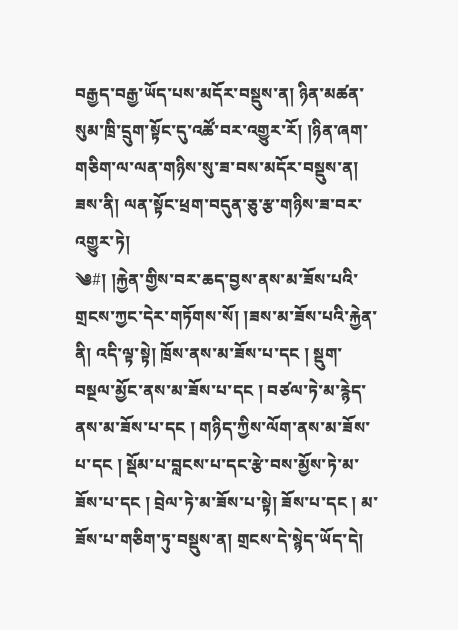བརྒྱད་བརྒྱ་ཡོད་པས་མདོར་བསྡུས་ན། ཉིན་མཚན་སུམ་ཁྲི་དྲུག་སྟོང་དུ་འཚོ་བར་འགྱུར་རོ། །ཉིན་ཞག་གཅིག་ལ་ལན་གཉིས་སུ་ཟ་བས་མདོར་བསྡུས་ན། ཟས་ནི། ལན་སྟོང་ཕྲག་བདུན་ཅུ་རྩ་གཉིས་ཟ་བར་འགྱུར་ཏེ།
༄#། །རྐྱེན་གྱིས་བར་ཆད་བྱས་ནས་མ་ཟོས་པའི་གྲངས་ཀྱང་དེར་གཏོགས་སོ། །ཟས་མ་ཟོས་པའི་རྐྱེན་ནི། འདི་ལྟ་སྟེ། ཁྲོས་ནས་མ་ཟོས་པ་དང ། སྡུག་བསྔལ་མྱོང་ནས་མ་ཟོས་པ་དང ། བཙལ་ཏེ་མ་རྙེད་ནས་མ་ཟོས་པ་དང ། གཉིད་ཀྱིས་ལོག་ནས་མ་ཟོས་པ་དང ། སྡོམ་པ་བླངས་པ་དང་རྩེ་བས་མྱོས་ཏེ་མ་ཟོས་པ་དང ། བྲེལ་ཏེ་མ་ཟོས་པ་སྟེ། ཟོས་པ་དང ། མ་ཟོས་པ་གཅིག་ཏུ་བསྡུས་ན། གྲངས་དེ་སྙེད་ཡོད་དེ།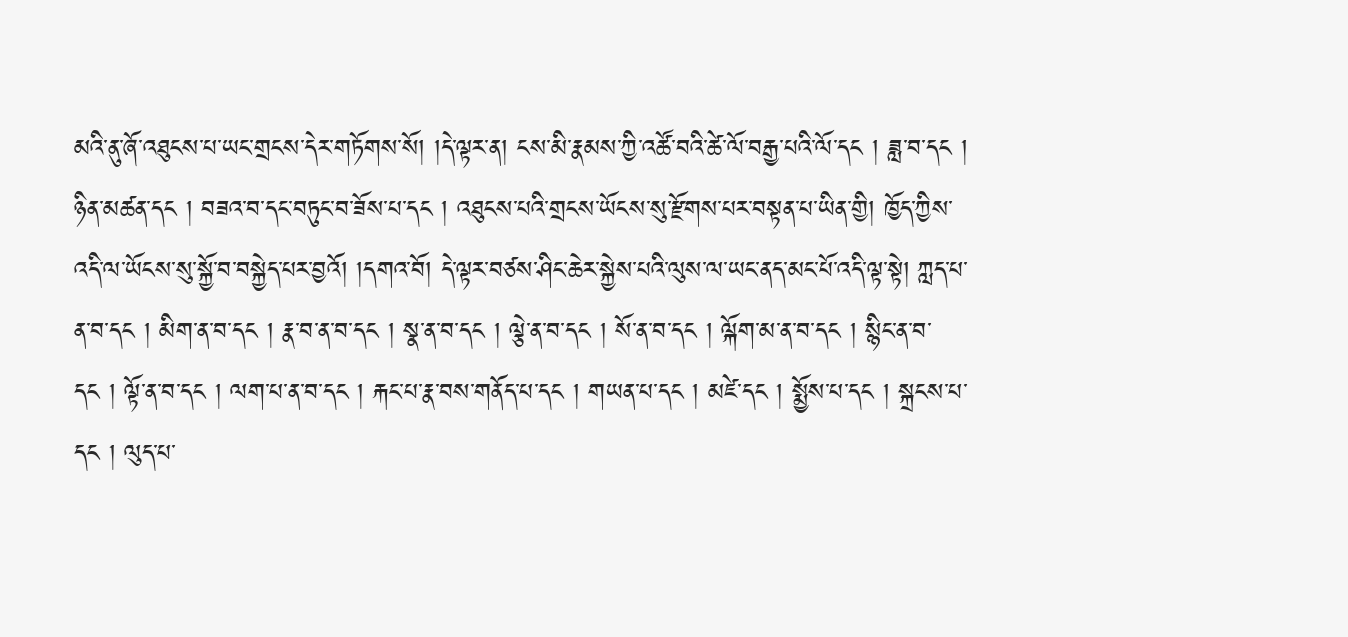མའི་ནུ་ཞོ་འཐུངས་པ་ཡང་གྲངས་དེར་གཏོགས་སོ། །དེ་ལྟར་ན། ངས་མི་རྣམས་ཀྱི་འཚོ་བའི་ཚེ་ལོ་བརྒྱ་པའི་ལོ་དང ། ཟླ་བ་དང ། ཉིན་མཚན་དང ། བཟའ་བ་དང་བཏུང་བ་ཟོས་པ་དང ། འཐུངས་པའི་གྲངས་ཡོངས་སུ་རྫོགས་པར་བསྟན་པ་ཡིན་གྱི། ཁྱོད་ཀྱིས་འདི་ལ་ཡོངས་སུ་སྐྱོ་བ་བསྐྱེད་པར་བྱའོ། །དགའ་བོ། དེ་ལྟར་བཙས་ཤིང་ཆེར་སྐྱེས་པའི་ལུས་ལ་ཡང་ནད་མང་པོ་འདི་ལྟ་སྟེ། ཀླད་པ་ན་བ་དང ། མིག་ན་བ་དང ། རྣ་བ་ན་བ་དང ། སྣ་ན་བ་དང ། ལྕེ་ན་བ་དང ། སོ་ན་བ་དང ། ལྐོག་མ་ན་བ་དང ། སྙིང་ན་བ་དང ། ལྟོ་ན་བ་དང ། ལག་པ་ན་བ་དང ། རྐང་པ་རྣ་བས་གནོད་པ་དང ། གཡན་པ་དང ། མཛེ་དང ། སྨྱོས་པ་དང ། སྐྲངས་པ་དང ། ལུད་པ་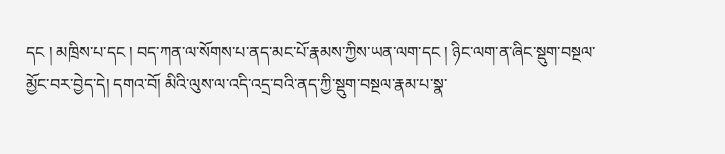དང ། མཁྲིས་པ་དང ། བད་ཀན་ལ་སོགས་པ་ནད་མང་པོ་རྣམས་ཀྱིས་ཡན་ལག་དང ། ཉིང་ལག་ན་ཞིང་སྡུག་བསྔལ་མྱོང་བར་བྱེད་དེ། དགའ་བོ། མིའི་ལུས་ལ་འདི་འདྲ་བའི་ནད་ཀྱི་སྡུག་བསྔལ་རྣམ་པ་སྣ་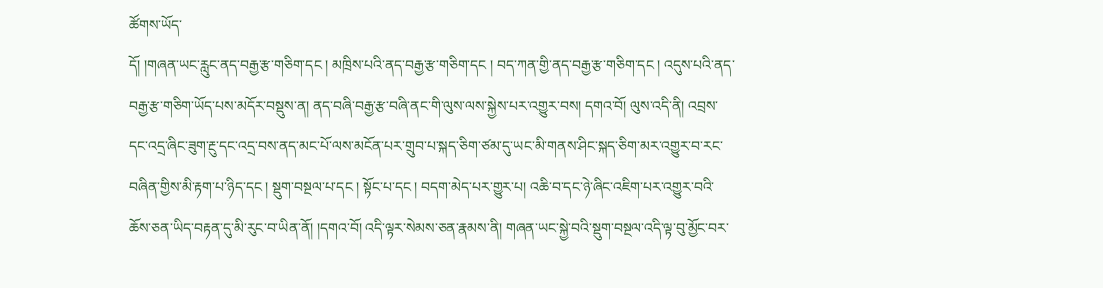ཚོགས་ཡོད་
དོ། །གཞན་ཡང་རླུང་ནད་བརྒྱ་རྩ་གཅིག་དང ། མཁྲིས་པའི་ནད་བརྒྱ་རྩ་གཅིག་དང ། བད་ཀན་གྱི་ནད་བརྒྱ་རྩ་གཅིག་དང ། འདུས་པའི་ནད་བརྒྱ་རྩ་གཅིག་ཡོད་པས་མདོར་བསྡུས་ན། ནད་བཞི་བརྒྱ་རྩ་བཞི་ནང་གི་ལུས་ལས་སྐྱེས་པར་འགྱུར་བས། དགའ་བོ། ལུས་འདི་ནི། འབྲས་དང་འདྲ་ཞིང་ཟུག་རྔུ་དང་འདྲ་བས་ནད་མང་པོ་ལས་མངོན་པར་གྲུབ་པ་སྐད་ཅིག་ཙམ་དུ་ཡང་མི་གནས་ཤིང་སྐད་ཅིག་མར་འགྱུར་བ་རང་བཞིན་གྱིས་མི་རྟག་པ་ཉིད་དང ། སྡུག་བསྔལ་པ་དང ། སྟོང་པ་དང ། བདག་མེད་པར་གྱུར་པ། འཆི་བ་དང་ཉེ་ཞིང་འཇིག་པར་འགྱུར་བའི་ཆོས་ཅན་ཡིད་བརྟན་དུ་མི་རུང་བ་ཡིན་ནོ། །དགའ་བོ། འདི་ལྟར་སེམས་ཅན་རྣམས་ནི། གཞན་ཡང་སྐྱེ་བའི་སྡུག་བསྔལ་འདི་ལྟ་བུ་མྱོང་བར་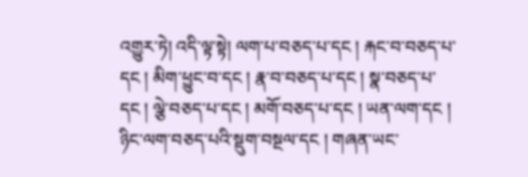འགྱུར་ཏེ། འདི་ལྟ་སྟེ། ལག་པ་བཅད་པ་དང ། རྐང་བ་བཅད་པ་དང ། མིག་ཕྱུང་བ་དང ། རྣ་བ་བཅད་པ་དང ། སྣ་བཅད་པ་དང ། ལྕེ་བཅད་པ་དང ། མགོ་བཅད་པ་དང ། ཡན་ལག་དང ། ཉིང་ལག་བཅད་པའི་སྡུག་བསྔལ་དང ། གཞན་ཡང་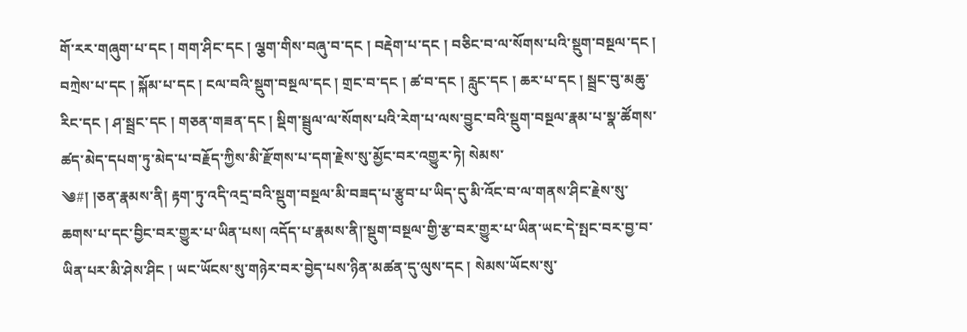གོ་རར་གཞུག་པ་དང ། གག་ཤིང་དང ། ལྕག་གིས་བཞུ་བ་དང ། བརྡེག་པ་དང ། བཅིང་བ་ལ་སོགས་པའི་སྡུག་བསྔལ་དང ། བཀྲེས་པ་དང ། སྐོམ་པ་དང ། ངལ་བའི་སྡུག་བསྔལ་དང ། གྲང་བ་དང ། ཚ་བ་དང ། རླུང་དང ། ཆར་པ་དང ། སྦྲང་བུ་མཆུ་རིང་དང ། ཤ་སྦྲང་དང ། གཅན་གཟན་དང ། སྡིག་སྦྲུལ་ལ་སོགས་པའི་རེག་པ་ལས་བྱུང་བའི་སྡུག་བསྔལ་རྣམ་པ་སྣ་ཚོགས་ཚད་མེད་དཔག་ཏུ་མེད་པ་བརྗོད་ཀྱིས་མི་རྫོགས་པ་དག་རྗེས་སུ་མྱོང་བར་འགྱུར་ཏེ། སེམས་
༄#། །ཅན་རྣམས་ནི། རྟག་ཏུ་འདི་འདྲ་བའི་སྡུག་བསྔལ་མི་བཟད་པ་རྩུབ་པ་ཡིད་དུ་མི་འོང་བ་ལ་གནས་ཤིང་རྗེས་སུ་ཆགས་པ་དང་བྱིང་བར་གྱུར་པ་ཡིན་པས། འདོད་པ་རྣམས་ནི།་སྡུག་བསྔལ་གྱི་རྩ་བར་གྱུར་པ་ཡིན་ཡང་དེ་སྤང་བར་བྱ་བ་ཡིན་པར་མི་ཤེས་ཤིང ། ཡང་ཡོངས་སུ་གཉེར་བར་བྱེད་པས་ཉིན་མཚན་དུ་ལུས་དང ། སེམས་ཡོངས་སུ་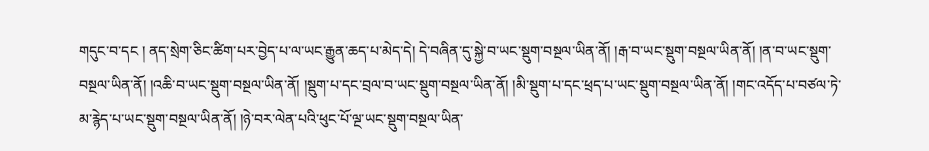གདུང་བ་དང ། ནད་སྲེག་ཅིང་ཚིག་པར་བྱེད་པ་ལ་ཡང་རྒྱུན་ཆད་པ་མེད་དེ། དེ་བཞིན་དུ་སྐྱེ་བ་ཡང་སྡུག་བསྔལ་ཡིན་ནོ། །རྒ་བ་ཡང་སྡུག་བསྔལ་ཡིན་ནོ། །ན་བ་ཡང་སྡུག་བསྔལ་ཡིན་ནོ། །འཆི་བ་ཡང་སྡུག་བསྔལ་ཡིན་ནོ། །སྡུག་པ་དང་བྲལ་བ་ཡང་སྡུག་བསྔལ་ཡིན་ནོ། །མི་སྡུག་པ་དང་ཕྲད་པ་ཡང་སྡུག་བསྔལ་ཡིན་ནོ། །གང་འདོད་པ་བཙལ་ཏེ་མ་རྙེད་པ་ཡང་སྡུག་བསྔལ་ཡིན་ནོ། །ཉེ་བར་ལེན་པའི་ཕུང་པོ་ལྔ་ཡང་སྡུག་བསྔལ་ཡིན་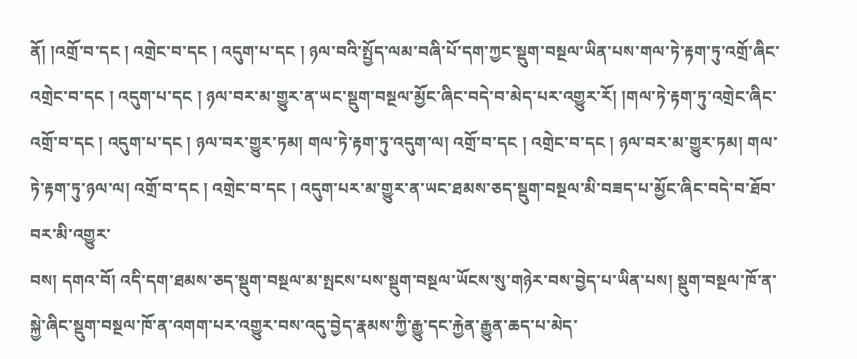ནོ། །འགྲོ་བ་དང ། འགྲེང་བ་དང ། འདུག་པ་དང ། ཉལ་བའི་སྤྱོད་ལམ་བཞི་པོ་དག་ཀྱང་སྡུག་བསྔལ་ཡིན་པས་གལ་ཏེ་རྟག་ཏུ་འགྲོ་ཞིང་འགྲེང་བ་དང ། འདུག་པ་དང ། ཉལ་བར་མ་གྱུར་ན་ཡང་སྡུག་བསྔལ་མྱོང་ཞིང་བདེ་བ་མེད་པར་འགྱུར་རོ། །གལ་ཏེ་རྟག་ཏུ་འགྲེང་ཞིང་འགྲོ་བ་དང ། འདུག་པ་དང ། ཉལ་བར་གྱུར་ཏམ། གལ་ཏེ་རྟག་ཏུ་འདུག་ལ། འགྲོ་བ་དང ། འགྲེང་བ་དང ། ཉལ་བར་མ་གྱུར་ཏམ། གལ་ཏེ་རྟག་ཏུ་ཉལ་ལ། འགྲོ་བ་དང ། འགྲེང་བ་དང ། འདུག་པར་མ་གྱུར་ན་ཡང་ཐམས་ཅད་སྡུག་བསྔལ་མི་བཟད་པ་མྱོང་ཞིང་བདེ་བ་ཐོབ་བར་མི་འགྱུར་
བས། དགའ་བོ། འདི་དག་ཐམས་ཅད་སྡུག་བསྔལ་མ་སྤངས་པས་སྡུག་བསྔལ་ཡོངས་སུ་གཉེར་བས་བྱེད་པ་ཡིན་པས། སྡུག་བསྔལ་ཁོ་ན་སྐྱེ་ཞིང་སྡུག་བསྔལ་ཁོ་ན་འགག་པར་འགྱུར་བས་འདུ་བྱེད་རྣམས་ཀྱི་རྒྱུ་དང་རྐྱེན་རྒྱུན་ཆད་པ་མེད་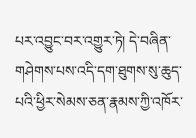པར་འབྱུང་བར་འགྱུར་ཏེ། དེ་བཞིན་གཤེགས་པས་འདི་དག་ཐུགས་སུ་ཆུད་པའི་ཕྱིར་སེམས་ཅན་རྣམས་ཀྱི་འཁོར་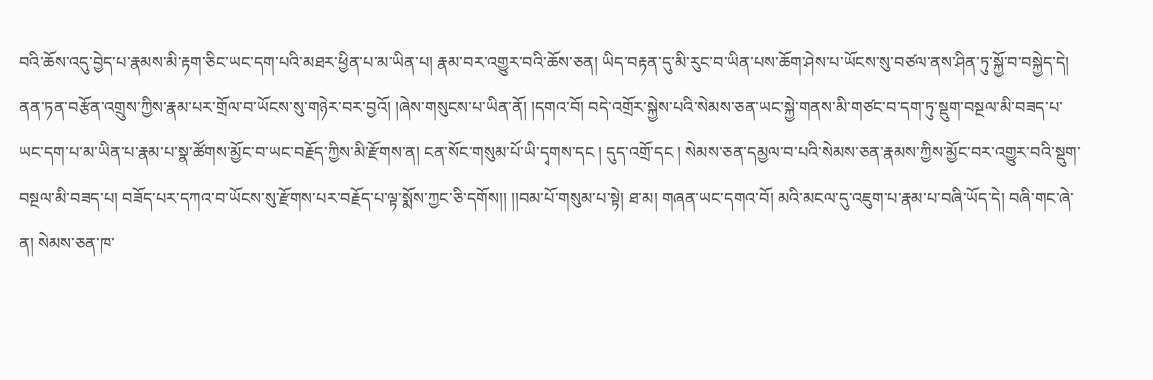བའི་ཆོས་འདུ་བྱེད་པ་རྣམས་མི་རྟག་ཅིང་ཡང་དག་པའི་མཐར་ཕྱིན་པ་མ་ཡིན་པ། རྣམ་བར་འགྱུར་བའི་ཆོས་ཅན། ཡིད་བརྟན་དུ་མི་རུང་བ་ཡིན་པས་ཆོག་ཤེས་པ་ཡོངས་སུ་བཙལ་ནས་ཤིན་ཏུ་སྐྱོ་བ་བསྐྱེད་དེ། ནན་ཏན་བརྩོན་འགྲུས་ཀྱིས་རྣམ་པར་གྲོལ་བ་ཡོངས་སུ་གཉེར་བར་བྱའོ། །ཞེས་གསུངས་པ་ཡིན་ནོ། །དགའ་བོ། བདེ་འགྲོར་སྐྱེས་པའི་སེམས་ཅན་ཡང་སྐྱེ་གནས་མི་གཙང་བ་དག་ཏུ་སྡུག་བསྔལ་མི་བཟད་པ་ཡང་དག་པ་མ་ཡིན་པ་རྣམ་པ་སྣ་ཚོགས་མྱོང་བ་ཡང་བརྗོད་ཀྱིས་མི་རྫོགས་ན། ངན་སོང་གསུམ་པོ་ཡི་དྭགས་དང ། དུད་འགྲོ་དང ། སེམས་ཅན་དམྱལ་བ་པའི་སེམས་ཅན་རྣམས་ཀྱིས་མྱོང་བར་འགྱུར་བའི་སྡུག་བསྔལ་མི་བཟད་པ། བཟོད་པར་དཀའ་བ་ཡོངས་སུ་རྫོགས་པར་བརྗོད་པ་ལྟ་སྨོས་ཀྱང་ཅི་དགོས།། །།བམ་པོ་གསུམ་པ་སྟེ། ཐ་མ། གཞན་ཡང་དགའ་བོ། མའི་མངལ་དུ་འཇུག་པ་རྣམ་པ་བཞི་ཡོད་དེ། བཞི་གང་ཞེ་ན། སེམས་ཅན་ཁ་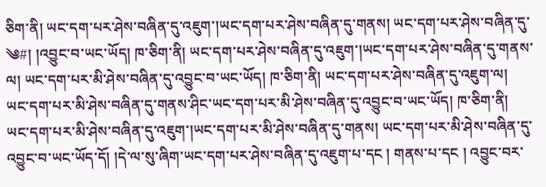ཅིག་ནི། ཡང་དག་པར་ཤེས་བཞིན་དུ་འཇུག་།ཡང་དག་པར་ཤེས་བཞིན་དུ་གནས། ཡང་དག་པར་ཤེས་བཞིན་དུ་
༄#། །འབྱུང་བ་ཡང་ཡོད། ཁ་ཅིག་ནི། ཡང་དག་པར་ཤེས་བཞིན་དུ་འཇུག་།ཡང་དག་པར་ཤེས་བཞིན་དུ་གནས་ལ། ཡང་དག་པར་མི་ཤེས་བཞིན་དུ་འབྱུང་བ་ཡང་ཡོད། ཁ་ཅིག་ནི། ཡང་དག་པར་ཤེས་བཞིན་དུ་འཇུག་ལ། ཡང་དག་པར་མི་ཤེས་བཞིན་དུ་གནས་ཤིང་ཡང་དག་པར་མི་ཤེས་བཞིན་དུ་འབྱུང་བ་ཡང་ཡོད། ཁ་ཅིག་ནི། ཡང་དག་པར་མི་ཤེས་བཞིན་དུ་འཇུག་།ཡང་དག་པར་མི་ཤེས་བཞིན་དུ་གནས། ཡང་དག་པར་མི་ཤེས་བཞིན་དུ་འབྱུང་བ་ཡང་ཡོད་དོ། །དེ་ལ་སུ་ཞིག་ཡང་དག་པར་ཤེས་བཞིན་དུ་འཇུག་པ་དང ། གནས་པ་དང ། འབྱུང་བར་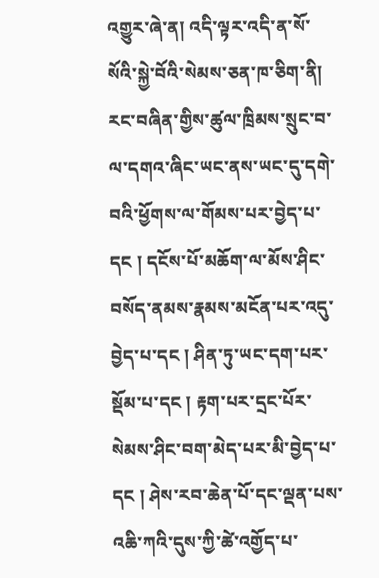འགྱུར་ཞེ་ན། འདི་ལྟར་འདི་ན་སོ་སོའི་སྐྱེ་བོའི་སེམས་ཅན་ཁ་ཅིག་ནི། རང་བཞིན་གྱིས་ཚུལ་ཁྲིམས་སྲུང་བ་ལ་དགའ་ཞིང་ཡང་ནས་ཡང་དུ་དགེ་བའི་ཕྱོགས་ལ་གོམས་པར་བྱེད་པ་དང ། དངོས་པོ་མཆོག་ལ་མོས་ཤིང་བསོད་ནམས་རྣམས་མངོན་པར་འདུ་བྱེད་པ་དང ། ཤིན་ཏུ་ཡང་དག་པར་སྡོམ་པ་དང ། རྟག་པར་དྲང་པོར་སེམས་ཤིང་བག་མེད་པར་མི་བྱེད་པ་དང ། ཤེས་རབ་ཆེན་པོ་དང་ལྡན་པས་འཆི་ཀའི་དུས་ཀྱི་ཚེ་འགྱོད་པ་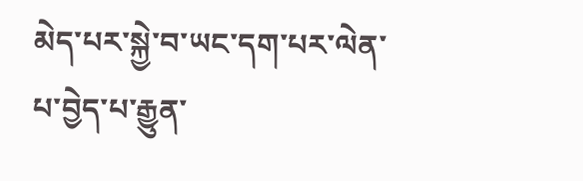མེད་པར་སྐྱེ་བ་ཡང་དག་པར་ལེན་པ་བྱེད་པ་རྒྱུན་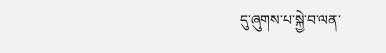དུ་ཞུགས་པ་སྐྱེ་བ་ལན་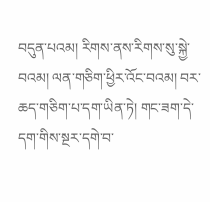བདུན་པའམ། རིགས་ནས་རིགས་སུ་སྐྱེ་བའམ། ལན་གཅིག་ཕྱིར་འོང་བའམ། བར་ཆད་གཅིག་པ་དག་ཡིན་ཏེ། གང་ཟག་དེ་དག་གིས་སྔར་དགེ་བ་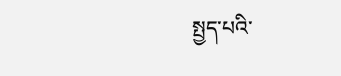སྤྱད་པའི་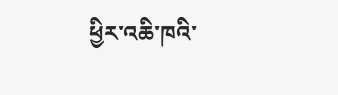ཕྱིར་འཆི་ཁའི་